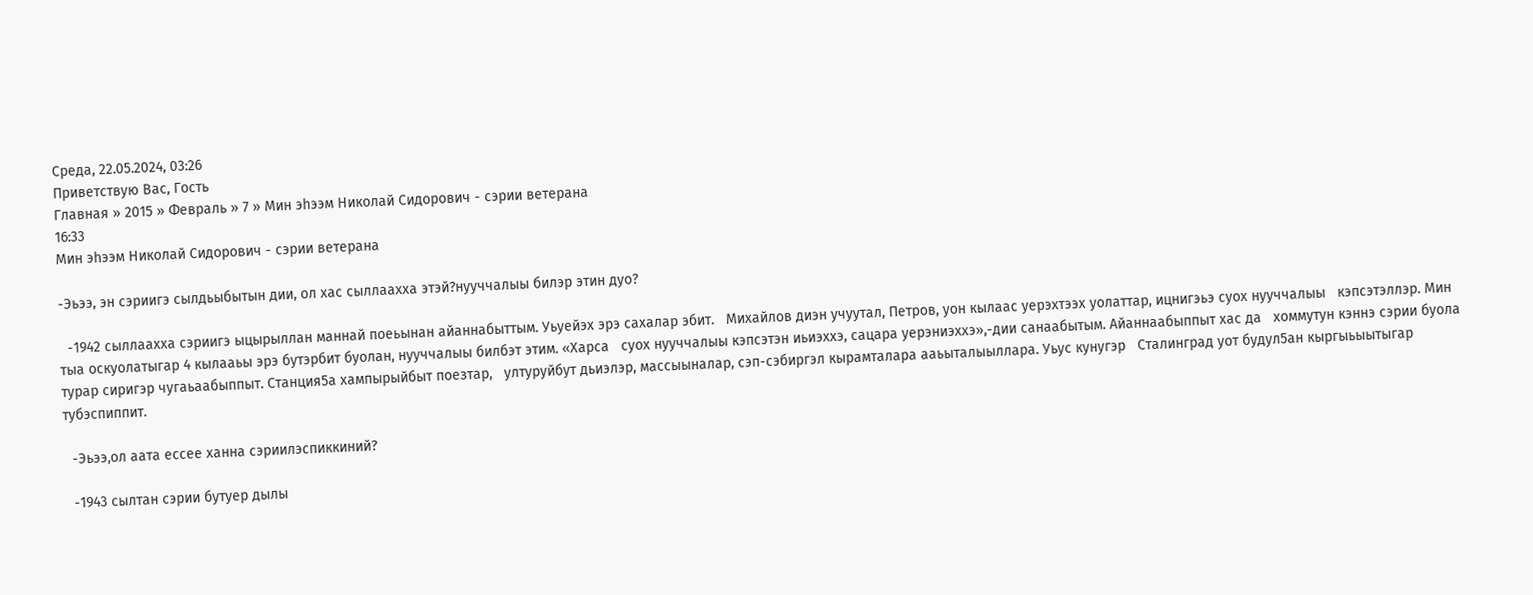Среда, 22.05.2024, 03:26
Приветствую Вас, Гость
Главная » 2015 » Февраль » 7 » Мин эhээм Николай Сидорович - сэрии ветерана
16:33
Мин эhээм Николай Сидорович - сэрии ветерана

-Эьээ, эн сэриигэ сылдьыбытын дии, ол хас сыллаахха этэй?нууччалыы билэр этин дуо?

  -1942 сыллаахха сэриигэ ыцырыллан маннай поеьынан айаннабыттым. Уьуейэх эрэ сахалар эбит.   Михайлов диэн учуутал, Петров, уон кылаас уерэхтээх уолаттар, ицнигэьэ суох нууччалыы   кэпсэтэллэр. Мин тыа оскуолатыгар 4 кылааьы эрэ бутэрбит буолан, нууччалыы билбэт этим. «Харса   суох нууччалыы кэпсэтэн иьиэххэ, сацара уерэниэххэ»,-дии санаабытым. Айаннаабыппыт хас да   хоммутун кэннэ сэрии буола турар сиригэр чугаьаабыппыт. Станция5а хампырыйбыт поезтар,   ултуруйбут дьиэлэр, массыыналар, сэп-сэбиргэл кырамталара ааьыталыыллара. Уьус кунугэр   Сталинград уот будул5ан кыргыьыытыгар тубэспиппит.

  -Эьээ,ол аата ессее ханна сэриилэспиккиний?

  -1943 сылтан сэрии бутуер дылы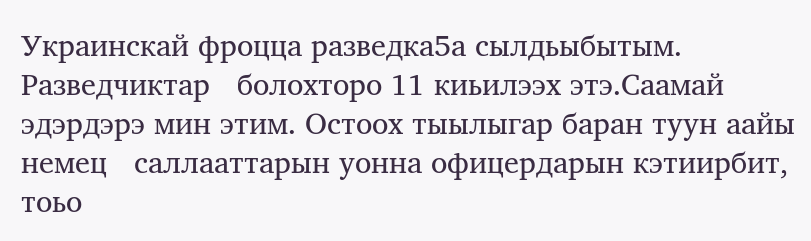Украинскай фроцца разведка5а сылдьыбытым. Разведчиктар   болохторо 11 киьилээх этэ.Саамай эдэрдэрэ мин этим. Остоох тыылыгар баран туун аайы немец   саллааттарын уонна офицердарын кэтиирбит, тоьо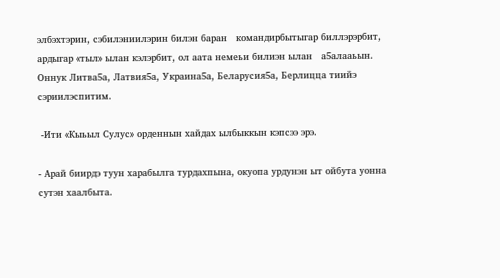элбэхтэрин, сэбилэниилэрин билэн баран   командирбытыгар биллэрэрбит, ардыгар «тыл» ылан кэлэрбит, ол аата немеьи билиэн ылан   а5алааьын. Оннук Литва5а, Латвия5а, Украина5а, Беларусия5а, Берлицца тиийэ сэриилэспитим.

 -Ити «Кыьыл Сулус» орденнын хайдах ылбыккын кэпсээ эрэ.

- Арай биирдэ туун харабылга турдахпына, окуопа урдунэн ыт ойбута уонна сутэн хаалбыта.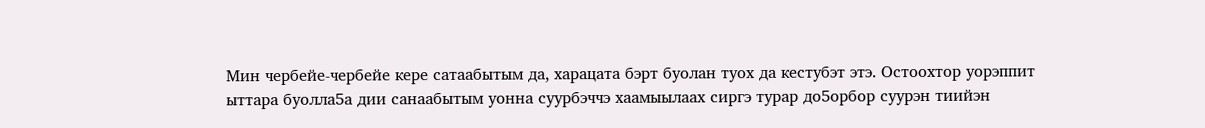Мин чербейе-чербейе кере сатаабытым да, харацата бэрт буолан туох да кестубэт этэ. Остоохтор уорэппит ыттара буолла5а дии санаабытым уонна суурбэччэ хаамыылаах сиргэ турар до5орбор суурэн тиийэн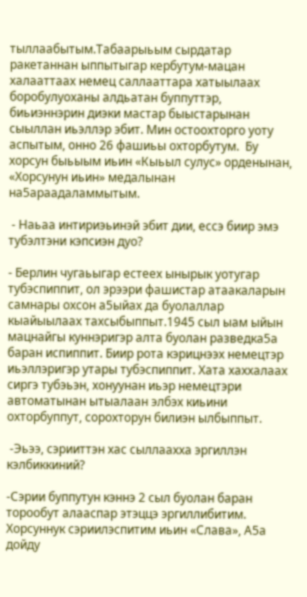тыллаабытым.Табаарыьым сырдатар ракетаннан ыппытыгар кербутум-мацан халааттаах немец саллааттара хатыылаах боробулуоханы алдьатан буппуттэр, биьиэннэрин диэки мастар быыстарынан сыыллан иьэллэр эбит. Мин остоохторго уоту аспытым, онно 26 фашиьы охторбутум.  Бу хорсун быьыым иьин «Кыьыл сулус» орденынан, «Хорсунун иьин» медалынан на5араадаламмытым.

 - Наьаа интириэьинэй эбит дии, ессэ биир эмэ тубэлтэни кэпсиэн дуо?

- Берлин чугаьыгар естеех ынырык уотугар тубэспиппит, ол эрээри фашистар атаакаларын  самнары охсон а5ыйах да буолаллар кыайыылаах тахсыбыппыт.1945 сыл ыам ыйын мацнайгы куннэригэр алта буолан разведка5а баран испиппит. Биир рота кэрицнээх немецтэр иьэллэригэр утары тубэспиппит. Хата хаххалаах сиргэ тубэьэн, хонуунан иьэр немецтэри автоматынан ытыалаан элбэх киьини охторбуппут, сорохторун билиэн ылбыппыт.

 -Эьээ, сэрииттэн хас сыллаахха эргиллэн кэлбиккиний?

-Сэрии буппутун кэннэ 2 сыл буолан баран торообут алааспар этэццэ эргиллибитим. Хорсуннук сэриилэспитим иьин «Слава», А5а дойду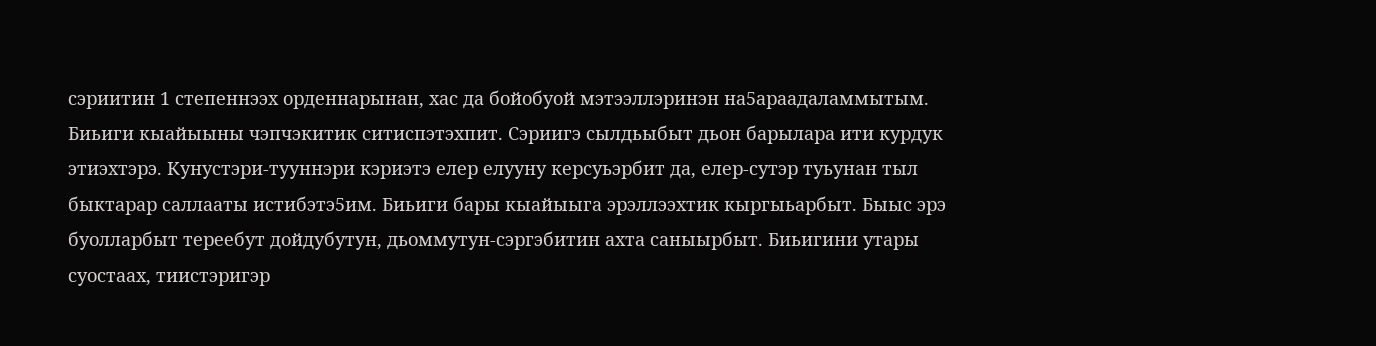сэриитин 1 степеннээх орденнарынан, хас да бойобуой мэтээллэринэн на5араадаламмытым. Биьиги кыайыыны чэпчэкитик ситиспэтэхпит. Сэриигэ сылдьыбыт дьон барылара ити курдук этиэхтэрэ. Кунустэри-тууннэри кэриэтэ елер елууну керсуьэрбит да, елер-сутэр туьунан тыл быктарар саллааты истибэтэ5им. Биьиги бары кыайыыга эрэллээхтик кыргыьарбыт. Быыс эрэ буолларбыт тереебут дойдубутун, дьоммутун-сэргэбитин ахта саныырбыт. Биьигини утары суостаах, тиистэригэр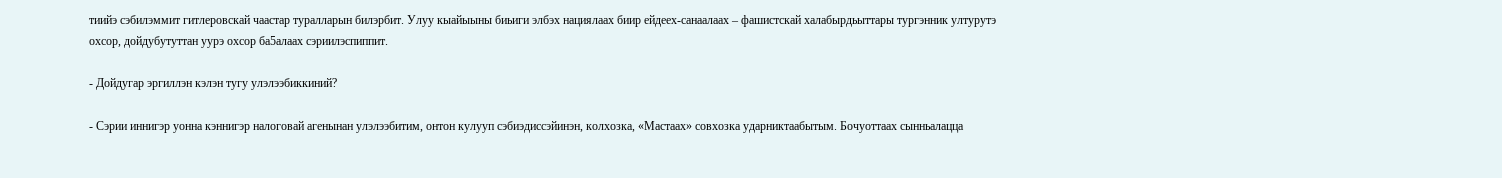тиийэ сэбилэммит гитлеровскай чаастар туралларын билэрбит. Улуу кыайыыны биьиги элбэх нациялаах биир ейдеех-санаалаах – фашистскай халабырдьыттары тургэнник ултурутэ охсор, дойдубутуттан уурэ охсор ба5алаах сэриилэспиппит.

- Дойдугар эргиллэн кэлэн тугу улэлээбиккиний?

- Сэрии иннигэр уонна кэннигэр налоговай агенынан улэлээбитим, онтон кулууп сэбиэдиссэйинэн, колхозка, «Мастаах» совхозка ударниктаабытым. Бочуоттаах сынньалацца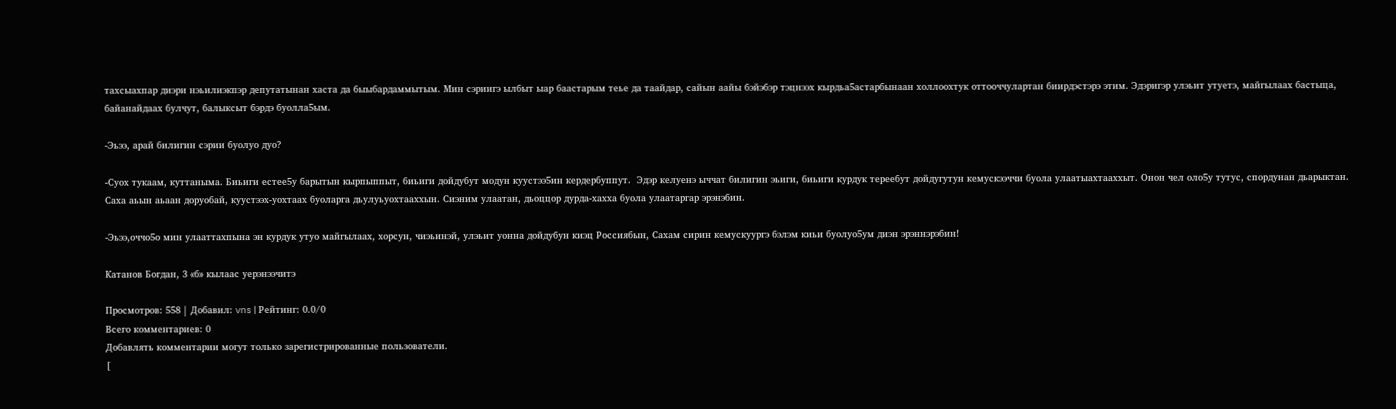тахсыахпар диэри нэьилиэкпэр депутатынан хаста да быыбардаммытым. Мин сэриигэ ылбыт ыар баастарым теье да таайдар, сайын аайы бэйэбэр тэцнээх кырдьа5астарбынаан холлоохтук оттооччулартан биирдэстэрэ этим. Эдэригэр улэьит утуетэ, майгылаах бастыца, байанайдаах булчут, балыксыт бэрдэ буолла5ым.

-Эьээ, арай билигин сэрии буолуо дуо?

-Суох тукаам, куттаныма. Биьиги естее5у барытын кырпыппыт, биьиги дойдубут модун куустээ5ин кердербуппут.  Эдэр келуенэ ыччат билигин эьиги, биьиги курдук тереебут дойдугутун кемускээччи буола улаатыахтааххыт. Онон чел оло5у тутус, спордунан дьарыктан. Саха аьын аьаан доруобай, куустээх-уохтаах буоларга дьулуьуохтааххын. Сиэним улаатан, дьоццор дурда-хахха буола улаатаргар эрэнэбин.

-Эьээ,оччо5о мин улааттахпына эн курдук утуо майгылаах, хорсун, чиэьинэй, улэьит уонна дойдубун киэц Россиябын, Сахам сирин кемускуургэ бэлэм киьи буолуо5ум диэн эрэннэрэбин!

Катанов Богдан, 3 «б» кылаас уерэнээчитэ

Просмотров: 558 | Добавил: vns | Рейтинг: 0.0/0
Всего комментариев: 0
Добавлять комментарии могут только зарегистрированные пользователи.
[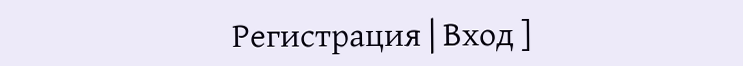Регистрация | Вход ]